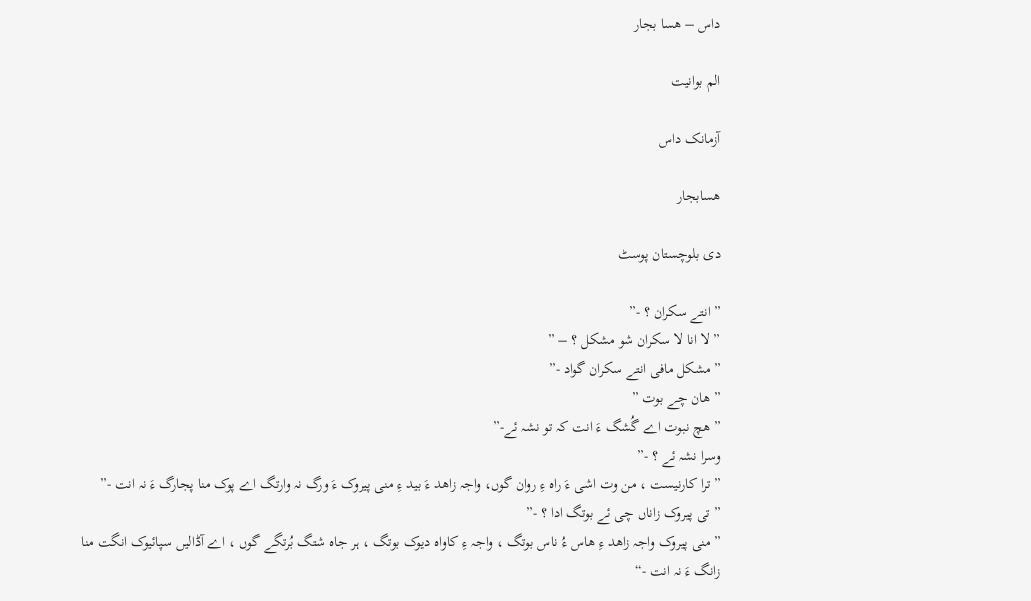داس – ھسا بجار

الم بوانیت

آزمانک داس

هسابجار

دی بلوچستان پوسٹ

” انتے سکران ؟ -”
” لا انا لا سکران شو مشکل ؟ – ”
” مشکل مافی انتے سکران گواد -”
” هان چے بوت ”
” هچ نبوت اے گُشگ ءَ انت کہ تو نشہ ئے-”
وسرا نشہ ئے ؟ -”
” ترا کارنیست ، من وت اشی ءَ راہ ءِ روان گوں، واجہ زاهد ءَ بید ءِ منی پیروک ءَ ورگ نہ وارتگ اے پوک منا پجارگ ءَ نہ انت -”
” تی پیروک زاناں چی ئے بوتگ ادا ؟ -”
” منی پیروک واجہ زاهد ءِ هاس ءُ ناس بوتگ ، واجہ ءِ کاواه دیوک بوتگ ، ہر جاه شتگ بُرتگے گوں ، اے آڈالیں سپائیوک انگت منا زانگ ءَ نہ انت -“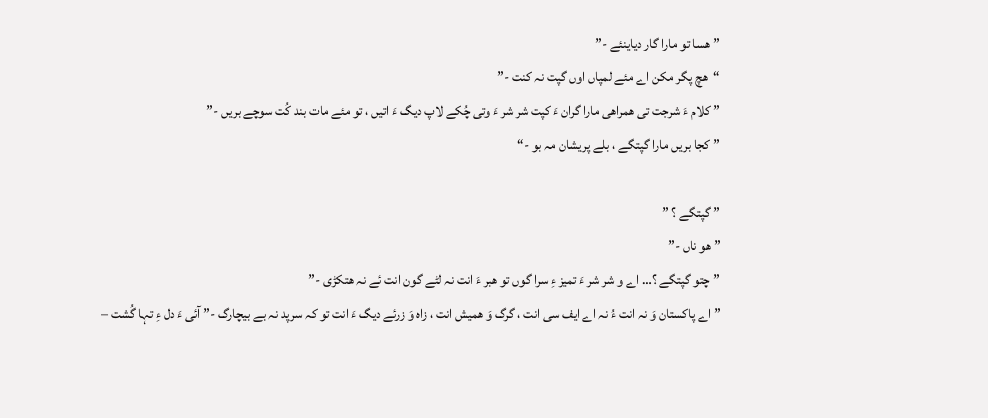” هسا تو مارا گار دیاینئے -”
“هچ پگر مکن اے مئے لمپاں اوں گپت نہ کنت -”
” کلام ءَ شرجت تی همراهی مارا گران ءَ کپت شر شر ءَ وتی چُکے لاپ دیگ ءَ اتیں ، تو مئے مات بند کُت سوچے بریں -”
” کجا بریں مارا گپتگے ، بلے پریشان مہ بو -“

” گپتگے ؟ ”
” هو ناں -”
” چتو گپتگے ؟… اے و شر شر ءَ تمیز ءِ سرا گوں تو هبر ءَ انت نہ لٹے گون انت ئے نہ هتکڑی -”
” اے پاکستان وَ نہ انت ءُ نہ اے ایف سی انت ، گرگ وَ همیش انت ، زاه وَ زرئے دیگ ءَ انت تو کہ سرپد نہ بے بیچارگ -” آئی ءَ دل ءِ تہا گُشت –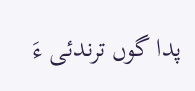پدا گوں ترندئی ءَ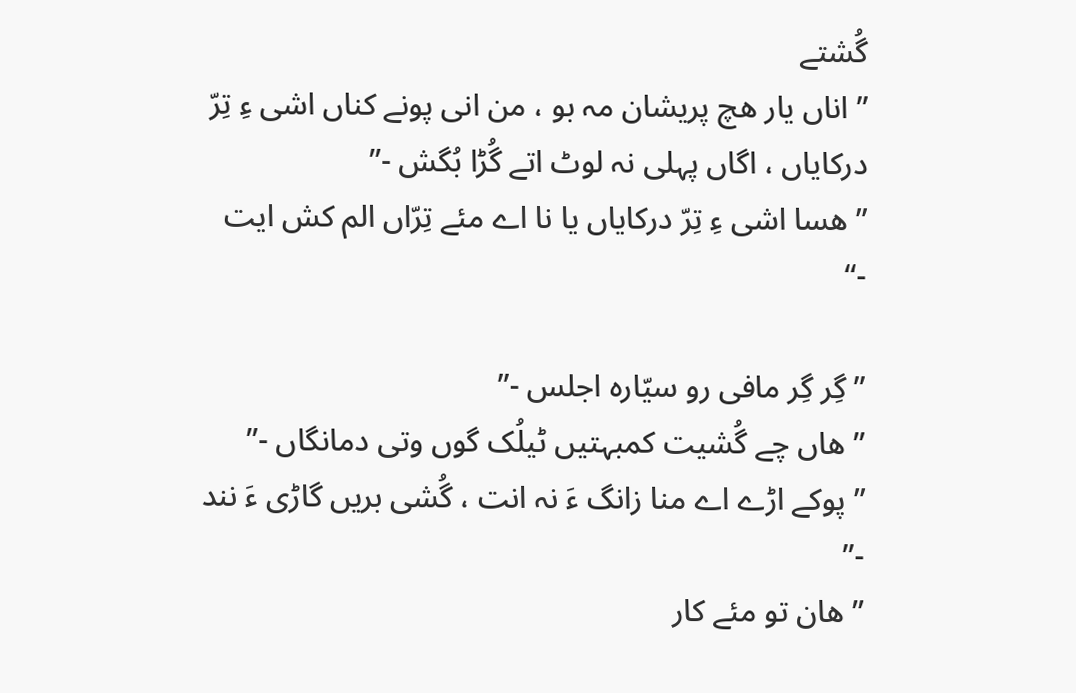گُشتے
” اناں یار هچ پریشان مہ بو ، من انی پونے کناں اشی ءِ تِرّ درکایاں ، اگاں پہلی نہ لوٹ اتے گُڑا بُگش -”
” هسا اشی ءِ تِرّ درکایاں یا نا اے مئے تِرّاں الم کش ایت -“

” گِر گِر مافی رو سیّاره اجلس -”
” هاں چے گُشیت کمبہتیں ٹیلُک گوں وتی دمانگاں -”
” پوکے اڑے اے منا زانگ ءَ نہ انت ، گُشی بریں گاڑی ءَ نند -”
” هان تو مئے کار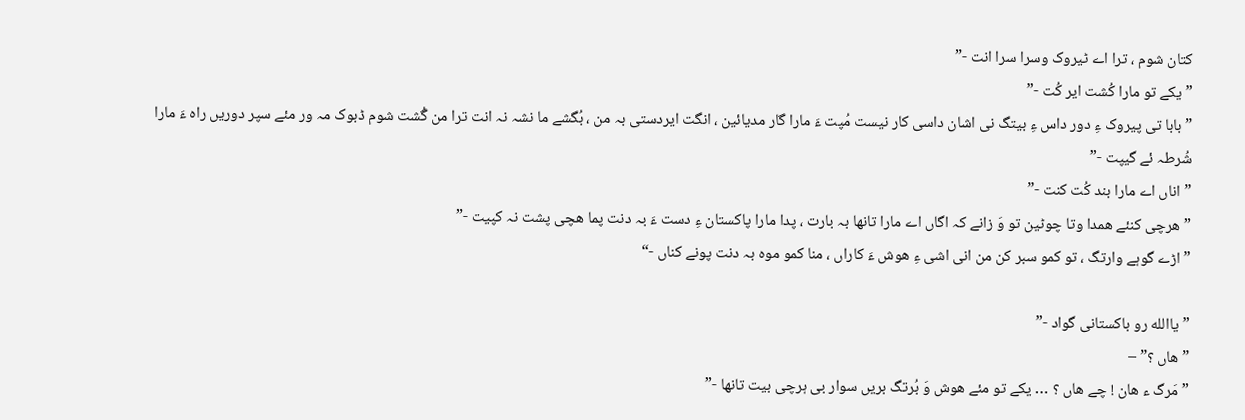کتان شوم ، ترا اے ٹیروک وسرا سرا انت -”
” یکے تو مارا کُشت ایر کُت -”
” بابا تی پیروک ءِ دور داس ءِ بیتگ نی اشان داسی کار نیست مُپت ءَ مارا گار مدیائین ، انگت ایردستی بہ من ، بُگشے ما نشہ نہ انت ترا من گُشت شوم ڈبوک مہ ور مئے سپر دوریں راہ ءَ مارا شُرطہ ئے گیپت -”
” اناں اے مارا بند کُت کنت -”
” هرچی کنئے همدا وتا چوٹین تو وَ زانے کہ اگاں اے مارا تانها بہ بارت ، پدا مارا پاکستان ءِ دست ءَ بہ دنت پما هچی پشت نہ کپیت -”
” اڑے گوہے وارتگ ، تو کمو سبر کن من انی اشی ءِ هوش ءَ کاراں ، منا کمو موہ بہ دنت پونے کناں -“

” یاالله رو باکستانی گواد -”
” هاں ؟” –
” مَرگ ء هان ! چے هاں ؟ … یکے تو مئے هوش وَ بُرتگ بریں سوار بی ہرچی بیت تانها -”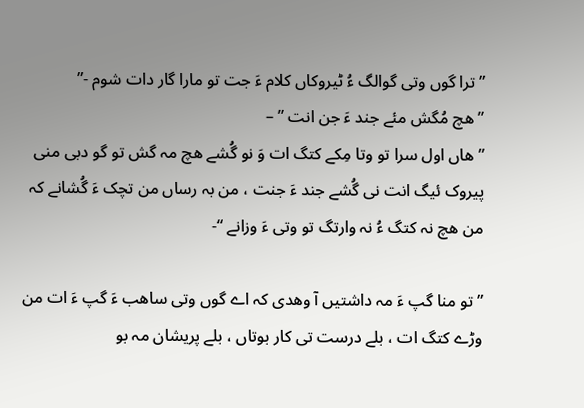” ترا گوں وتی گوالگ ءُ ٹیروکاں کلام ءَ جت تو مارا گار دات شوم -”
” هچ مُگش مئے جند ءَ جن انت ” –
” هاں اول سرا تو وتا مِکے کتگ ات وَ نو گُشے هچ مہ گش تو گو دبی منی پیروک ئیگ انت نی گُشے جند ءَ جنت ، من بہ رساں من تچک ءَ گُشانے کہ من هچ نہ کتگ ءُ نہ وارتگ تو وتی ءَ وزانے “-

” تو منا گپ ءَ مہ داشتیں آ وهدی کہ اے گوں وتی ساهب ءَ گپ ءَ ات من وڑے کتگ ات ، بلے درست تی کار بوتاں ، بلے پریشان مہ بو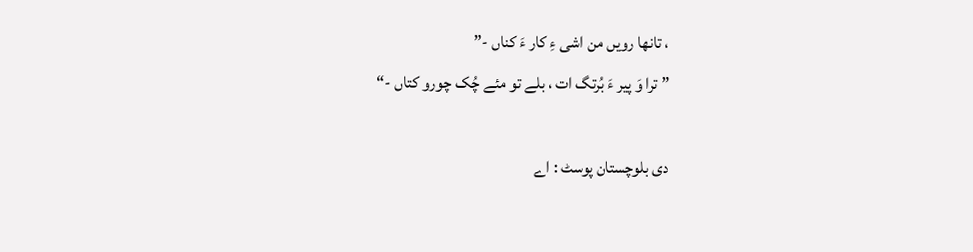، تانها رویں من اشی ءِ کار ءَ کناں -”
” ترا وَ پیر ءَ بُرتگ ات ، بلے تو مئے چُک چورو کتاں -“

دی بلوچستان پوسٹ : اے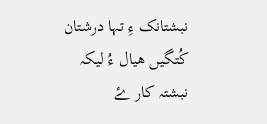نبشتانک ءِ تہا درشتان کُتگیں ھیال ءُ لیکہ نبشتہ کار ۓ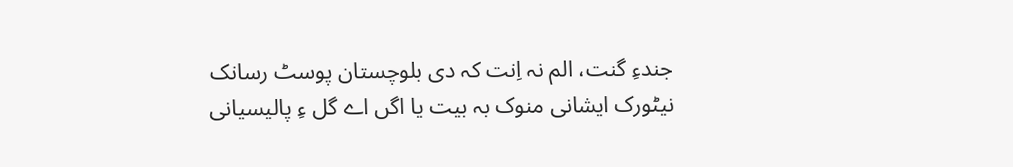جندءِ گنت، الم نہ اِنت کہ دی بلوچستان پوسٹ رسانک نیٹورک ایشانی منوک بہ بیت یا اگں اے گل ءِ پالیسیانی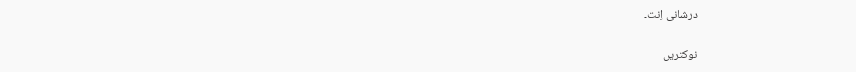درشانی اِنت۔

نوکتریں